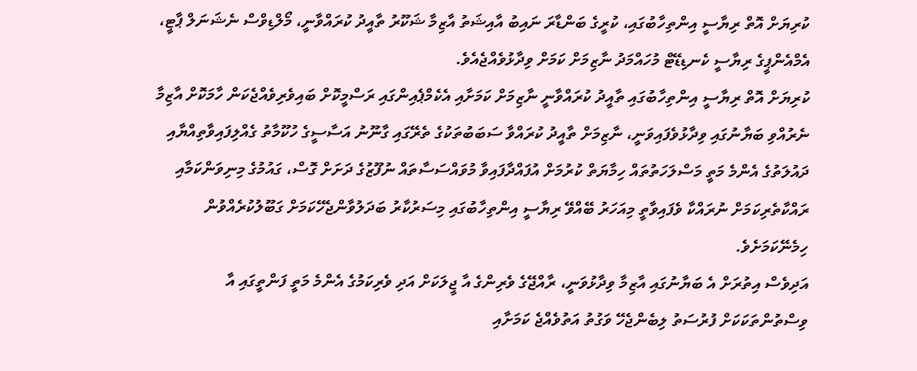ކުރިޔަށް އޮތް ރިޔާސީ އިންތިހާބުގައި، ކުރީގެ ބަންޑާރަ ނައިބު އާއިޝަތު އާޒިމާ ޝަކޫރު ތާއީދު ކުރައްވާނީ، މޯލްޑިވްސް ނެޝަނަލް ޕާޓީ، އެމްއެންޕީގެ ރިޔާސީ ކެނޑިޑޭޓް މުހައްމަދު ނާޒިމަށް ކަމަށް ވިދާޅުވެއްޖެއެވެ.
ކުރިޔަށް އޮތް ރިޔާސީ އިންތިހާބުގައި ތާއީދު ކުރައްވާނީ ނާޒިމަށް ކަމަށާއި އެކެމްޕެއިންގައި ރަސްމީކޮށް ބައިވެރިވެއްޖެކަން ހާމަކޮށް އާޒިމާ ނެރުއްވި ބަޔާނުގައި ވިދާޅުވެފައިވަނީ، ނާޒިމަށް ތާއީދު ކުރައްވާ ސަބަބުތަކުގެ ތެރޭގައި ގާނޫނު އަސާސީގެ ހުކޫމާތު ގެއްލިފައިވާތިއްޔާއި ދައުލަތުގެ އެންމެ މަތީ މަސްލަހަތުތައް ހިމާޔަތް ކުރުމަށް އުފައްދާފައިވާ މުވައްސަސާތައް ނުފޫޒުގެ ދަށަށް ގޮސް، ގައުމުގެ މިނިވަންކަމާއި ރައްކާތެރިކަމަށް ނުރައްކާ ވެފައިވާތީ މިއަހަރު ބޭއްވޭ ރިޔާސީ އިންތިހާބުގައި މިސަރުކާރު ބަދަލުވާންޖެހޭކަމަށް ގަބޫލުކުރެއްވުން ހިމެނޭކަމަށެވެ.
އަދިވެސް އިތުރަށް އެ ބަޔާނުގައި އާޒިމާ ވިދާޅުވަނީ، ރާއްޖޭގެ ވެރިންގެ އާ ޖީލަކަށް އަދި ވެރިކަމުގެ އެންމެ މަތީ ފަންތީގައި އާ ވިސްތުންތަކަކަށް ފުރުސަތު ލިބެންޖެހޭ ވަގުތު އަތުވެއްޖެ ކަމަށާއި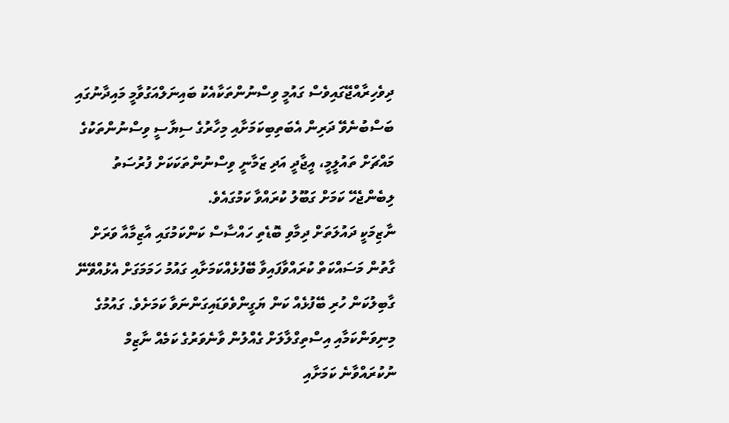ދިވެހިރާއްޖޭގައިވެސް ގައުމީ ވިސްނުންތަކާއެކު ބައިނަލްއަގުވާމީ މައިދާނުގައި ބަސްބުނެވޭ ދަރިން އެބަތިބިކަމަށާއި މިހާރުގެ ސިޔާސީ ވިސްނުންތަކުގެ މައްޗަށް ތައުލީމީ، އީޖާދީ އަދި ޒަމާނީ ވިސްނުންތަކަކަށް ފުރުސަތު ލިބެންޖެހޭ ކަމަށް ގަބޫލު ކުރައްވާ ކަމުގައެވެ.
ނާޒިމަކީ ދައުލަތަށް ދިމާވި ބޮޑެތި ހައްސާސް ކަންކަމުގައި އާޒިމާއާ ވަރަށް ގާތުން މަސައްކަތް ކުރައްވާފައިވާ ބޭފުޅެއްކަމަށާއި ގައުމު ހަމަމަގަށް އެޅުއްވޭނޭ ގާބިލުކަން ހުރި ބޭފުޅެއް ކަން ޔަގީންވެވަޑައިގަންނަވާ ކަމަށެވެ. ގައުމުގެ މިނިވަންކަމާއި އިސްތިގްލާލަށް ގެއްލުން ވާނެވަރުގެ ކަމެއް ނާޒިމް ނުކުރައްވާނެ ކަމަށާއި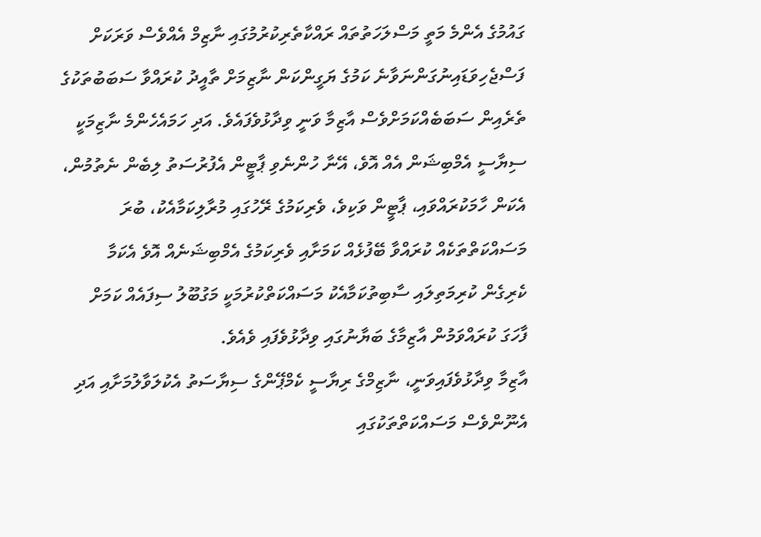ގައުމުގެ އެންމެ މަތީ މަސްލަހަތުތައް ރައްކާތެރިކުރުމުގައި ނާޒިމް އެއްވެސް ވަރަކަށް ފަސްޖެހިވަޑައިނުގަންނަވާނެ ކަމުގެ ޔަގީންކަން ނާޒިމަށް ތާއީދު ކުރައްވާ ސަބަބުތަކުގެ ތެރެއިން ސަބަބެއްކަމަށްވެސް އާޒިމާ ވަނީ ވިދާޅުވެފައެވެ. އަދި ހަމައެހެންމެ ނާޒިމަކީ ސިޔާސީ އެމްބިޝަން އެއް އޮވެ، އޭނާ ހުންނެވި ޕާޓީން އެފުރުސަތު ލިބެން ނެތުމުން، އެކަން ހާމަކުރައްވައި، ޕާޓީން ވަކިވެ، ވެރިކަމުގެ ރޭހުގައި މުރާލިކަމާއެކު، ބުރަ މަސައްކަތްތަކެއް ކުރައްވާ ބޭފުޅެއް ކަމަށާއި ވެރިކަމުގެ އެމްބިޝަނެއް އޮވެ އެކަމާ ކެރިގެން ކުރިމަތިލައި ސާބިތުކަމާއެކު މަސައްކަތްކުރުމަކީ މަގުބޫލު ސިފައެއް ކަމަށް ފާހަގަ ކުރައްވަމުން އާޒިމާގެ ބަޔާނުގައި ވިދާޅުވެފައި ވެއެވެ.
އާޒިމާ ވިދާޅުވެފައިވަނީ، ނާޒިމްގެ ރިޔާސީ ކެމްޕޭންގެ ސިޔާސަތު އެކުލަވާލުމަށާއި އަދި އެނޫންވެސް މަސައްކަތްތަކުގައި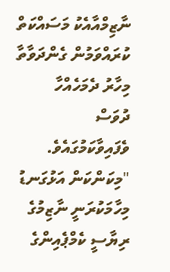ނާޒިމްއާއެކު މަސައްކަތް ކުރައްވަމުން ގެންދަވާތާ މިހާރު ދެމަހެއްހާ ދުވަސް ވެފައިވާކަމުގައެވެ.
"މިކަންކަން އަޅުގަނޑު މިހާމަކުރަނީ ނާޒިމުގެ ރިޔާސީ ކެމްޕެއިންގެ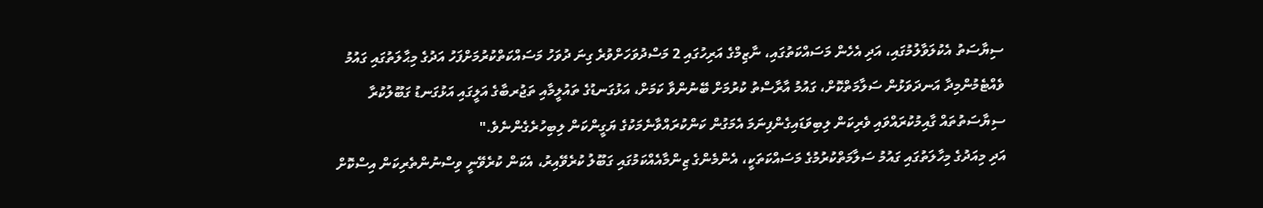ސިޔާސަތު އެކުލަވާލުމުގައި، އަދި އެހެން މަސައްކަތުގައި، ނާޒިމްގެ އަރިހުގައި 2 މަސްދުވަހަށްވުރެ ގިނަ ދުވަހު މަސައްކަތްކުރުމަށްފަހު އަދުގެ މިޙާލަތުގައި ގައުމު ވެއްޓެމުންމިދާ އަނދަވަޅުން ސަލާމަތްކޮށް، ގައުމު އާރާސްތު ކުރުމަށް ބޭނުންވާ ކަމަށް، އަޅުގަނޑުގެ ތައުލީމާއި ތަޖުރބާގެ އަލީގައި އަޅުގަނޑު ގަބޫލުކުރާ ސިޔާސަތުތައް ގާއިމުކުރައްވައި ވެރިކަން ލިބިވަޑައިގެންފިނަމަ އެމަގުން ކަންކުރައްވާނެމަކުގެ ޔަގީންކަން ލިބިހުރެގެންނެވެ."
އަދި މިއަދުގެ މިހާލަތުގައި ގައުމު ސަލާމަތްކުރުމުގެ މަސައްކަތަކީ، އެންމެންގެ ޒިންމާއެއްކަމުގައި ގަބޫލު ކުރެވޭއިރު، އެކަން ކުރެވޭނީ ވިސްނުންތެރިކަން އިސްކޮށް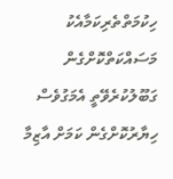ހިކުމަތްތެރިކަމާއެކު މަސައްކަތްކޮށްގެން ގަބޫލުކުރެވޭތީ އެމަގުވެސް ހިޔާރުކޮށްގެން ކަމަށް އާޒިމާ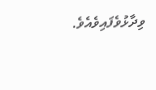ވިދާޅުވެފައިވެއެވެ.